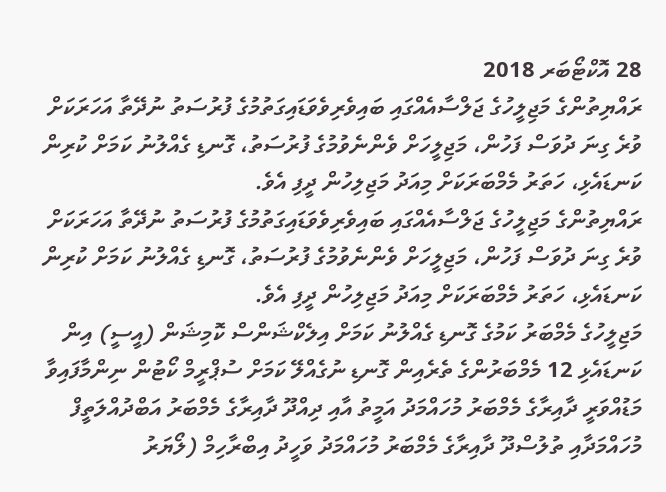28 އޮކްޓޯބަރ 2018
ރައްޔިތުންގެ މަޖިލީހުގެ ޖަލްސާއެއްގައި ބައިވެރިވެވަޑައިގަތުމުގެ ފުރުސަތު ނުދޭތާ އަހަރަކަށް ވުރެ ގިނަ ދުވަސް ފަހުން، މަޖިލީހަށް ވެންނެވުމުގެ ފުރުސަތު، ގޮނޑި ގެއްލުނު ކަމަށް ކުރިން ކަނޑައެޅި، ހަތަރު މެމްބަރަކަށް މިއަދު މަޖިލިހުން ދީފި އެވެ.
ރައްޔިތުންގެ މަޖިލީހުގެ ޖަލްސާއެއްގައި ބައިވެރިވެވަޑައިގަތުމުގެ ފުރުސަތު ނުދޭތާ އަހަރަކަށް ވުރެ ގިނަ ދުވަސް ފަހުން، މަޖިލީހަށް ވެންނެވުމުގެ ފުރުސަތު، ގޮނޑި ގެއްލުނު ކަމަށް ކުރިން ކަނޑައެޅި، ހަތަރު މެމްބަރަކަށް މިއަދު މަޖިލިހުން ދީފި އެވެ.
މަޖިލީހުގެ މެމްބަރު ކަމުގެ ގޮނޑި ގެއްލުނު ކަމަށް އިލެކްޝަންސް ކޮމިޝަން (އީސީ) އިން ކަނޑައެޅި 12 މެމްބަރުންގެ ތެރެއިން ގޮނޑި ނުގެއްލޭ ކަމަށް ސުޕްރީމް ކޯޓުން ނިންމާފައިވާ މަޑުއްވަރީ ދާއިރާގެ މެމްބަރު މުހައްމަދު އަމީތު އާއި ދިއްދޫ ދާއިރާގެ މެމްބަރު އަބްދުއްލަތީފް މުހައްމަދާއި ތުލުސްދޫ ދާއިރާގެ މެމްބަރު މުހައްމަދު ވަހީދު އިބްރާހިމް (ލޯޔަރު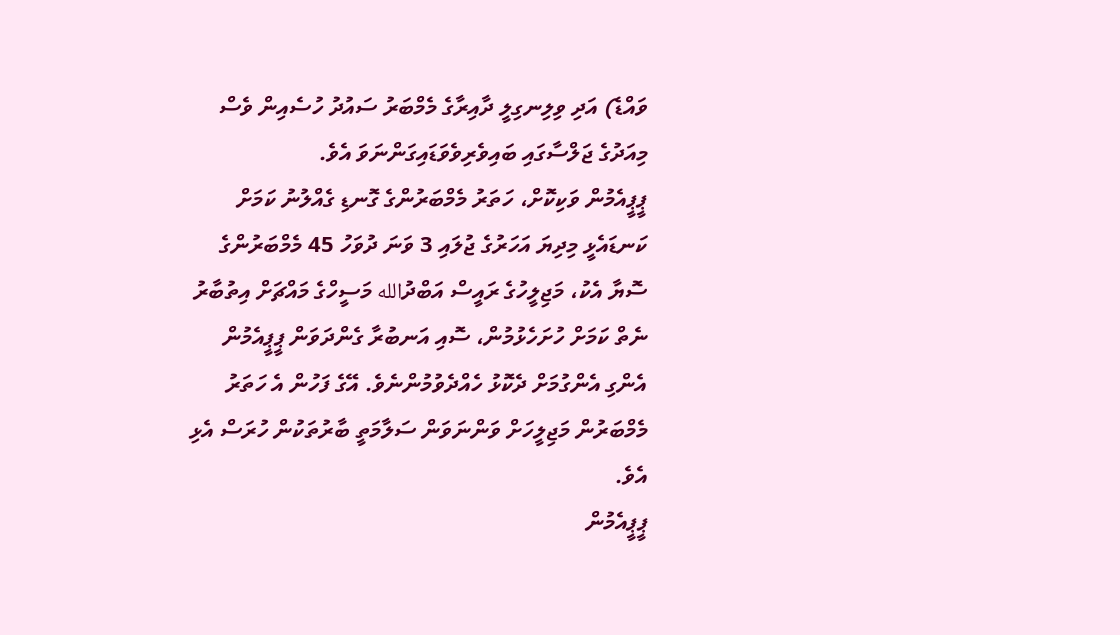ވައްޑެ) އަދި ވިލިނގިލީ ދާއިރާގެ މެމްބަރު ސައުދު ހުސެއިން ވެސް މިއަދުގެ ޖަލްސާގައި ބައިވެރިވެވަޑައިގަންނަވަ އެވެ.
ޕީޕީއެމުން ވަކިކޮށް، ހަތަރު މެމްބަރުންގެ ގޮނޑި ގެއްލުނު ކަމަށް ކަނޑައެޅީ މިދިޔަ އަހަރުގެ ޖުލައި 3 ވަނަ ދުވަހު 45 މެމްބަރުންގެ ސޮޔާ އެކު، މަޖިލީހުގެ ރައީސް އަބްދުالله މަސީހްގެ މައްޗަށް އިތުބާރު ނެތް ކަމަށް ހުށަހެޅުމުން، ސޮއި އަނބުރާ ގެންދަވަން ޕީޕީއެމުން އެންގި އެންގުމަށް ދެކޮޅު ހެއްދެވުމުންނެވެ. އޭގެ ފަހުން އެ ހަތަރު މެމްބަރުން މަޖިލީހަށް ވަންނަވަން ސަލާމަތީ ބާރުތަކުން ހުރަސް އެޅި އެވެ.
ޕީޕީއެމުން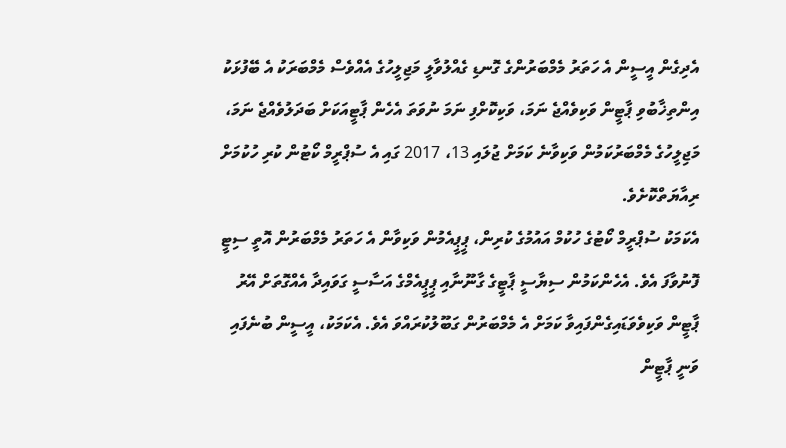އެދިގެން އީސީން އެ ހަތަރު މެމްބަރުންގެ ގޮނޑި ގެއްލުވާލީ މަޖިލީހުގެ އެއްވެސް މެމްބަރަކު އެ ބޭފުޅަކު އިންތިޚާބުވި ޕާޓީން ވަކިވެއްޖެ ނަމަ، ވަކިކޮށްފި ނަމަ ނުވަތަ އެހެން ޕާޓީއަކަށް ބަދަލުވެއްޖެ ނަމަ، މަޖިލީހުގެ މެމްބަރުކަމުން ވަކިވާނެ ކަމަށް ޖުލައި 13، 2017 ގައި އެ ސުޕްރީމް ކޯޓުން ކުރި ހުކުމަށް ރިއާޔަތްކޮށެވެ.
އެކަމަކު ސުޕްރީމް ކޯޓުގެ ހުކުމް އައުމުގެ ކުރިން، ޕީޕީއެމުން ވަކިވާން އެ ހަތަރު މެމްބަރުން އޮތީ ސިޓީ ފޮނުވާފަ އެވެ. އެހެންކަމުން ސިޔާސީ ޕާޓީގެ ގާނޫނާއި ޕީޕީއެމްގެ އަސާސީ ގަވައިދާ އެއްގޮތަށް އޭރު ޕާޓީން ވަކިވެވަޑައިގެންފައިވާ ކަމަށް އެ މެމްބަރުން ގަބޫލުކުރައްވަ އެވެ. އެކަމަކު، އީސީން ބުނެފައި ވަނީ ޕާޓީން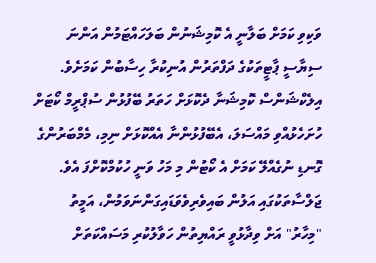ވަކިވި ކަމަށް ބަލާނީ އެ ކޮމިޝަނުން ބަލަހައްޓަމުން އަންނަ ސިޔާސީ ޕާޓީތަކުގެ ދަފްތަރުން އުނިކުރާ ހިސާބުން ކަމަށެވެ.
އިލެކްޝަންސް ކޮމިޝަނާ ދެކޮޅަށް ހަތަރު ބޭފުޅުން ސުޕްރީމް ކޯޓަށް ހުށަހެޅުއްވި މައްސަލަ، އެބޭފުޅުންނާ އެއްކޮޅަށް ނިމި، މެމްބަރުންގެ ގޮނޑި ނުގެއްލޭ ކަމަށް އެ ކޯޓުން މި މަހު ވަނީ ހުކުމްކޮށްފަ އެވެ.
ޖަލްސާތަކުގައި އަލުން ބައިވެރިވެވަޑައިގަންނަވަމުން، އަމީތު "މިހާރު" އަށް ވިދާޅުވީ ރައްޔިތުން ހަވާލުކުރި މަސައްކަތަށް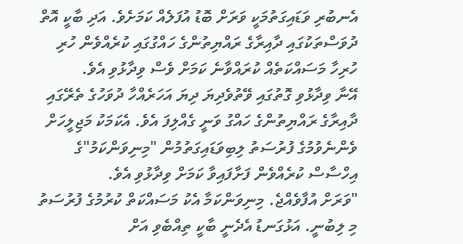އެނބުރި ވަޑައިގަތުމަކީ ވަރަށް ބޮޑު އުފަލެއް ކަމަށެވެ. އަދި ބާކީ އޮތް ދުވަސްތަކުގައި ދާއިރާގެ ރައްޔިތުންގެ ހައްގުގައި ކުރެއްވެން ހުރި ހުރިހާ މަސައްކަތެއް ކުރައްވާނެ ކަމަށް ވެސް ވިދާޅުވި އެވެ.
އޭނާ ވިދާޅުވި ގޮތުގައި ވޭތުވެދިޔަ ދިޔަ އަހަރެއްހާ ދުވަހުގެ ތެރޭގައި ދާއިރާގެ ރައްޔިތުންގެ ހައްގު ވަނީ ގެއްލިފަ އެވެ. އެކަމަކު މަޖިލީހަށް ވެންނެވުމުގެ ފުރުސަތު ލިބިވަޑައިގަތުމުން "މިނިވަންކަމު"ގެ އިހްސާސް ކުރެއްވެން ފަށާފައިވާ ކަމަށް ވިދާޅުވި އެވެ.
"ވަރަށް އުފާވެއްޖެ. މިނިވަންކަމާ އެކު މަސައްކަތް ކުރުމުގެ ފުރުސަތު މި ލިބުނީ. އަޅުގަނޑު އެދެނީ ބާކީ ތިއްބެވި އަށް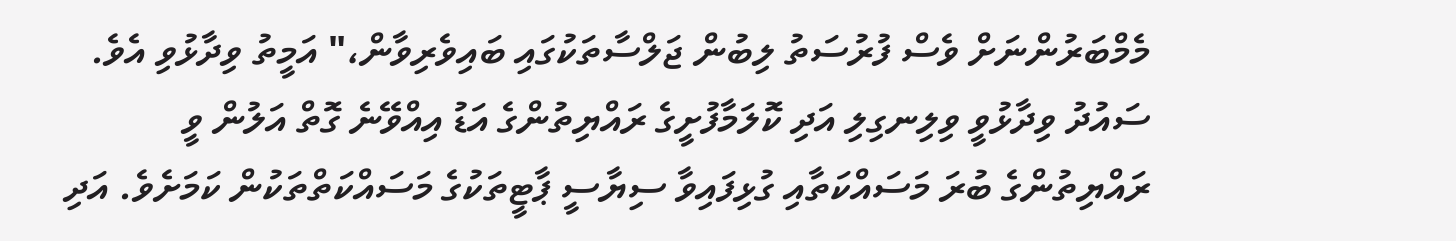މެމްބަރުންނަށް ވެސް ފުރުސަތު ލިބުން ޖަލްސާތަކުގައި ބައިވެރިވާން،" އަމީތު ވިދާޅުވި އެވެ.
ސައުދު ވިދާޅުވީ ވިލިނގިލި އަދި ކޮލަމާފުށީގެ ރައްޔިތުންގެ އަޑު އިއްވޭނެ ގޮތް އަލުން ވީ ރައްޔިތުންގެ ބުރަ މަސައްކަތާއި ގުޅިފައިވާ ސިޔާސީ ޕާޓީތަކުގެ މަސައްކަތްތަކުން ކަމަށެވެ. އަދި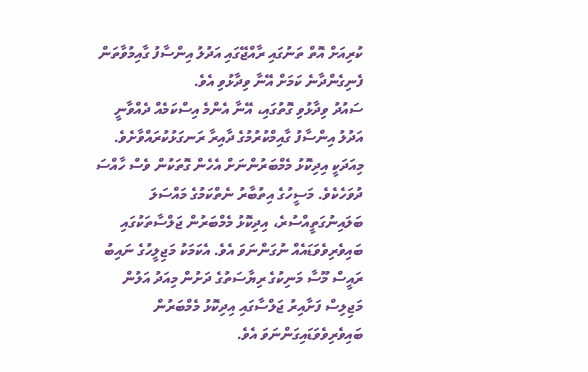ކުރިއަށް އޮތް ތަނުގައި ރާއްޖޭގައި އަދުލު އިންސާފު ގާއިމުވާތަން ފެނިގެންދާނެ ކަމަށް އޭނާ ވިދާޅުވި އެވެ.
ސައުދު ވިދާޅުވި ގޮތުގައި، އޭނާ އެންމެ އިސްކަމެއް ދެއްވާނީ އަދުލު އިންސާފު ގާއިމްކުރުމުގެ ދާއިރާ ރަނގަޅުކުރައްވާށެވެ.
މިއަދަކީ އިދިކޮޅު މެމްބަރުންނަށް އެހެން ގޮތަކުން ވެސް ހާއްސަ ދުވަހެކެވެ. މަސީހުގެ އިތުބާރު ނެތްކަމުގެ މައްސަލަ ބަލައިނުގަތީއްސުރެ، އިދިކޮޅު މެމްބަރުން ޖަލްސާތަކުގައި ބައިވެރިވެވަޑައެއް ނުގަންނަވަ އެވެ. އެކަމަކު މަޖިލީހުގެ ނައިބު ރައީސް މޫސާ މަނިކުގެ ރިޔާސަތުގެ ދަށުން މިއަދު އަލުން މަޖިލިސް ފަށާއިރު ޖަލްސާގައި އިދިކޮޅު މެމްބަރުން ބައިވެރިވެވަޑައިގަންނަވަ އެވެ.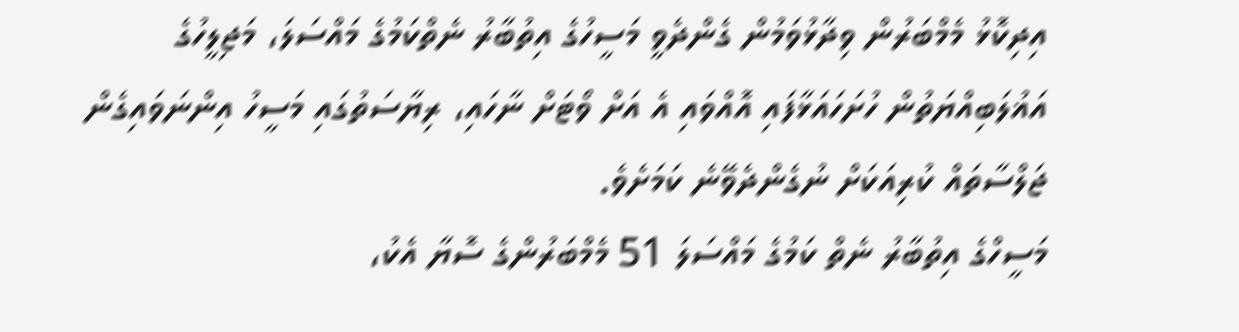އިދިކޮޅު މެމްބަރުން ވިދާޅުވަމުން ގެންދެވީ މަސީހުގެ އިތުބާރު ނެތްކަމުގެ މައްސަލަ، މަޖިލީހުގެ އަޣުލަބިއްޔަތުން ހުށަހައަޅާފައި އޮއްވައި އެ އަށް ވޯޓަށް ނާހައި، ރިޔާސަތުގައި މަސީހު އިންނަވައިގެން ޖަލްސާތައް ކުރިއަކަށް ނުގެންދެވޭނެ ކަމަށެވެ.
މަސީހްގެ އިތުބާރު ނެތް ކަމުގެ މައްސަލަ 51 މެމްބަރުންގެ ސޮޔާ އެކު،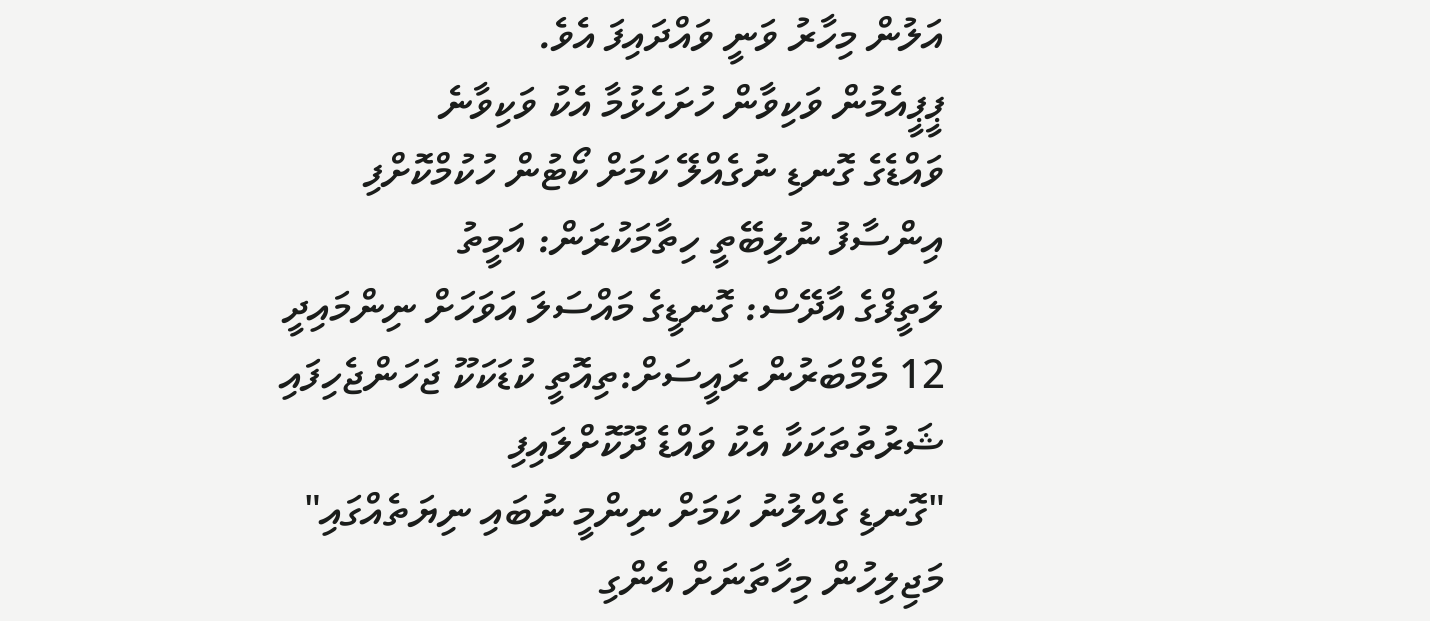އަލުން މިހާރު ވަނީ ވައްދައިފަ އެވެ.
ޕީޕީއެމުން ވަކިވާން ހުށަހެޅުމާ އެކު ވަކިވާނެ
ވައްޑެގެ ގޮނޑި ނުގެއްލޭ ކަމަށް ކޯޓުން ހުކުމްކޮށްފި
އިންސާފު ނުލިބޭތީ ހިތާމަކުރަން: އަމީތު
ލަތީފްގެ އާދޭސް: ގޮނޑީގެ މައްސަލަ އަވަހަށް ނިންމައިދީ
12 މެމްބަރުން ރައީސަށް:ތިއޮތީ ކުޑަކަކޫ ޖަހަންޖެހިފައި
ޝަރުތުތަކަކާ އެކު ވައްޑެ ދޫކޮށްލައިފި
"ގޮނޑި ގެއްލުނު ކަމަށް ނިންމީ ނުބައި ނިޔަތެއްގައި"
މަޖިލިހުން މިހާތަނަށް އެންގި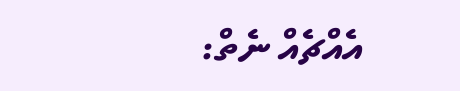އެއްޗެއް ނެތް: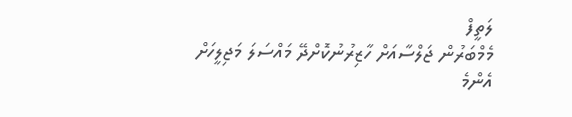ލަތީފް
މެމްބަރުން ޖަލްސާއަށް ހާޒިރުނުކޮށްދޭ މައްސަލަ މަޖިލީހަށް
އެންމެ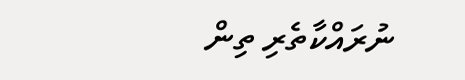ނުރައްކާތެރި ތިން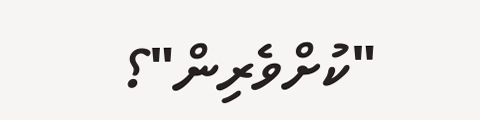"ކުށްވެރިން"؟